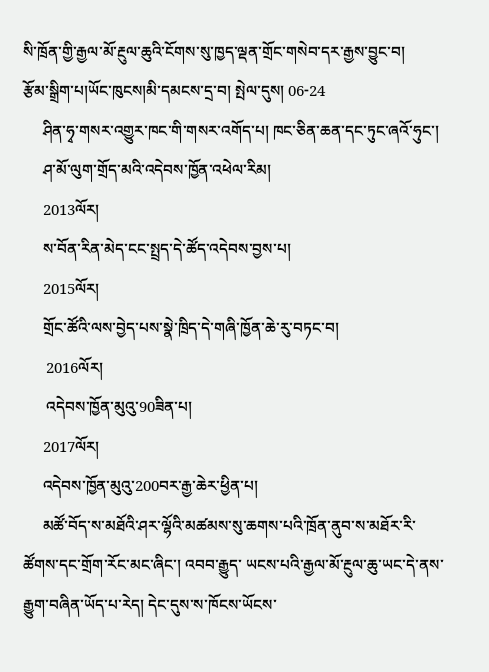སི་ཁྲོན་གྱི་རྒྱལ་མོ་རྔུལ་ཆུའི་ངོགས་སུ་ཁྱད་ལྡན་གྲོང་གསེབ་དར་རྒྱས་བྱུང་བ།
རྩོམ་སྒྲིག་པ།ཡོང་ཁུངས།མི་དམངས་དྲ་བ། སྤེལ་དུས། 06-24
     ཤིན་ཧྭ་གསར་འགྱུར་ཁང་གི་གསར་འགོད་པ། ཁང་ཅིན་ཆན་དང་ཏུང་ཞའོ་ཧུང་།
     ཤ་མོ་ལུག་གྲོད་མའི་འདེབས་ཁྱོན་འཕེལ་རིམ།
     2013ལོར།
     ས་བོན་རིན་མེད་ངང་སྤྲད་དེ་ཚོད་འདེབས་བྱས་པ།
     2015ལོར།
     གྲོང་ཚོའི་ལས་བྱེད་པས་སྣེ་ཁྲིད་དེ་གཞི་ཁྱོན་ཆེ་རུ་བཏང་བ།
      2016ལོར།
      འདེབས་ཁྱོན་མུའུ་90ཟིན་པ།
     2017ལོར།
     འདེབས་ཁྱོན་མུའུ་200བར་རྒྱ་ཆེར་ཕྱིན་པ།
     མཚོ་བོད་ས་མཐོའི་ཤར་ལྷོའི་མཚམས་སུ་ཆགས་པའི་ཁྲོན་ནུབ་ས་མཐོར་རི་ཚོགས་དང་གྲོག་རོང་མང་ཞིང་། འབབ་རྒྱུད་ ཡངས་པའི་རྒྱལ་མོ་རྔུལ་ཆུ་ཡང་དེ་ནས་རྒྱུག་བཞིན་ཡོད་པ་རེད། དེང་དུས་ས་ཁོངས་ཡོངས་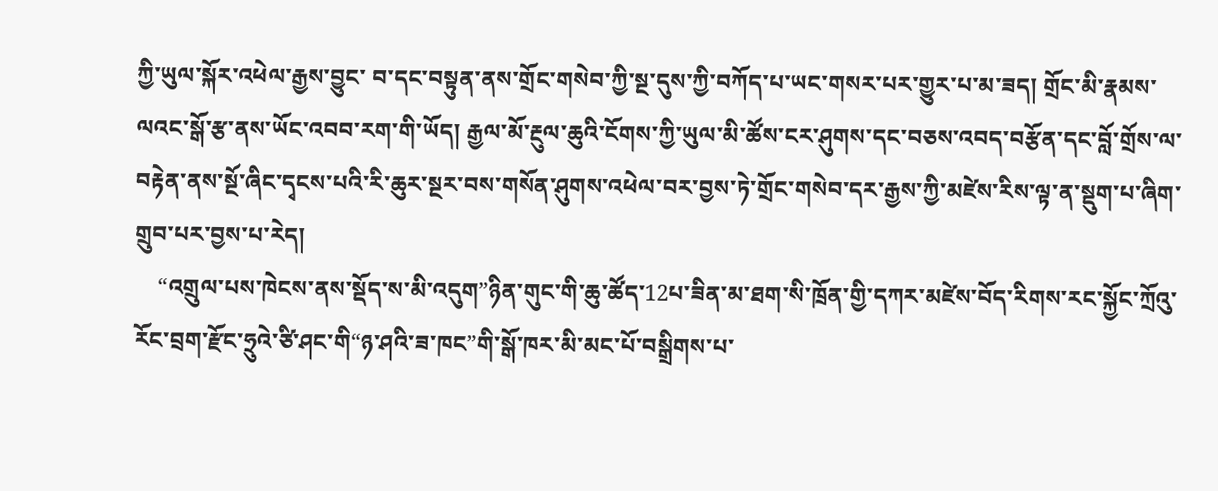ཀྱི་ཡུལ་སྐོར་འཕེལ་རྒྱས་བྱུང་ བ་དང་བསྟུན་ནས་གྲོང་གསེབ་ཀྱི་སྔ་དུས་ཀྱི་བཀོད་པ་ཡང་གསར་པར་གྱུར་པ་མ་ཟད། གྲོང་མི་རྣམས་ལའང་སྒོ་རྩ་ནས་ཡོང་འབབ་རག་གི་ཡོད། རྒྱལ་མོ་རྔུལ་ཆུའི་ངོགས་ཀྱི་ཡུལ་མི་ཚོས་ངར་ཤུགས་དང་བཅས་འབད་བརྩོན་དང་བློ་གྲོས་ལ་བརྟེན་ནས་སྔོ་ཞིང་དྭངས་པའི་རི་ཆུར་སྔར་བས་གསོན་ཤུགས་འཕེལ་བར་བྱས་ཏེ་གྲོང་གསེབ་དར་རྒྱས་ཀྱི་མཛེས་རིས་ལྟ་ན་སྡུག་པ་ཞིག་གྲུབ་པར་བྱས་པ་རེད།
    “འགྲུལ་པས་ཁེངས་ནས་སྡོད་ས་མི་འདུག”ཉིན་གུང་གི་ཆུ་ཚོད་12པ་ཟིན་མ་ཐག་སི་ཁྲོན་གྱི་དཀར་མཛེས་བོད་རིགས་རང་སྐྱོང་ཀྲོའུ་རོང་བྲག་རྫོང་ཧྲུའེ་ཙི་ཤང་གི“ཉ་ཤའི་ཟ་ཁང”གི་སྒོ་ཁར་མི་མང་པོ་བསྒྲིགས་པ་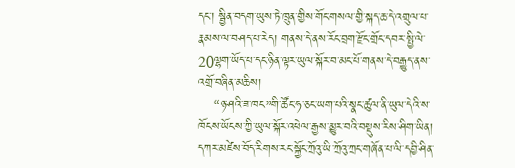དང་། སྦྱིན་བདག་ཡུས་ཏེ་ཁྲུན་གྱིས་གོང་གསལ་གྱི་སྐད་ཆ་དེ་འགྲུལ་པ་རྣམས་ལ་བཤད་པ་རེད། གནས་དེ་ནས་རོང་བྲག་རྫོང་གྲོང་དབར་སྤྱི་ལེ་20ལྷག་ཡོད་པ་དང་ཉིན་ལྟར་ཡུལ་སྐོར་བ་མང་པོ་གནས་དེ་བརྒྱུད་ནས་འགྲོ་བཞིན་མཆིས།
    “ཉ་ཤའི་ཟ་ཁང”གི་ཚོང་ཧ་ཅང་ཡག་པའི་སྣང་ཚུལ་ནི་ཡུལ་དེའི་ས་ཁོངས་ཡོངས་ཀྱི་ཡུལ་སྐོར་འཕེལ་རྒྱས་མྱུར་བའི་བསྡུས་རིས་ཤིག་ཡིན། དཀར་མཛེས་བོད་རིགས་རང་སྐྱོང་ཀྲོའུ་ཡི་ཀྲོའུ་ཀྲང་གཞོན་པ་ལི་དབྱི་ཤིན་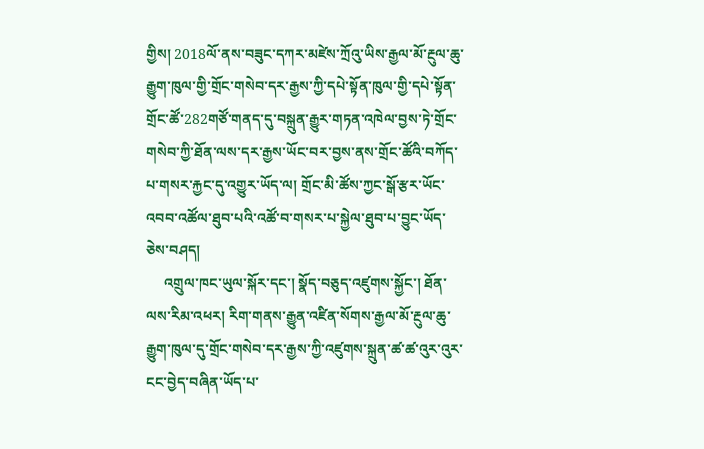གྱིས། 2018ལོ་ནས་བཟུང་དཀར་མཛེས་ཀྲོའུ་ཡིས་རྒྱལ་མོ་རྔུལ་ཆུ་རྒྱུག་ཁུལ་གྱི་གྲོང་གསེབ་དར་རྒྱས་ཀྱི་དཔེ་སྟོན་ཁུལ་གྱི་དཔེ་སྟོན་གྲོང་ཚོ་282གཙོ་གནད་དུ་བསྐྲུན་རྒྱུར་གཏན་འཁེལ་བྱས་ཏེ་གྲོང་གསེབ་ཀྱི་ཐོན་ལས་དར་རྒྱས་ཡོང་བར་བྱས་ནས་གྲོང་ཚོའི་བཀོད་པ་གསར་རྐྱང་དུ་འགྱུར་ཡོད་ལ། གྲོང་མི་ཚོས་ཀྱང་སྒོ་རྩར་ཡོང་འབབ་འཚོལ་ཐུབ་པའི་འཚོ་བ་གསར་པ་སྐྱེལ་ཐུབ་པ་བྱུང་ཡོད་ཅེས་བཤད།
     འགྲུལ་ཁང་ཡུལ་སྐོར་དང་། སྣོད་བཅུད་འཛུགས་སྐྱོང་། ཐོན་ལས་རིམ་འཕར། རིག་གནས་རྒྱུན་འཛིན་སོགས་རྒྱལ་མོ་རྔུལ་ཆུ་རྒྱུག་ཁུལ་དུ་གྲོང་གསེབ་དར་རྒྱས་ཀྱི་འཛུགས་སྐྲུན་ཚ་ཚ་འུར་འུར་ངང་བྱེད་བཞིན་ཡོད་པ་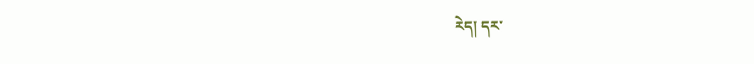རེད། དར་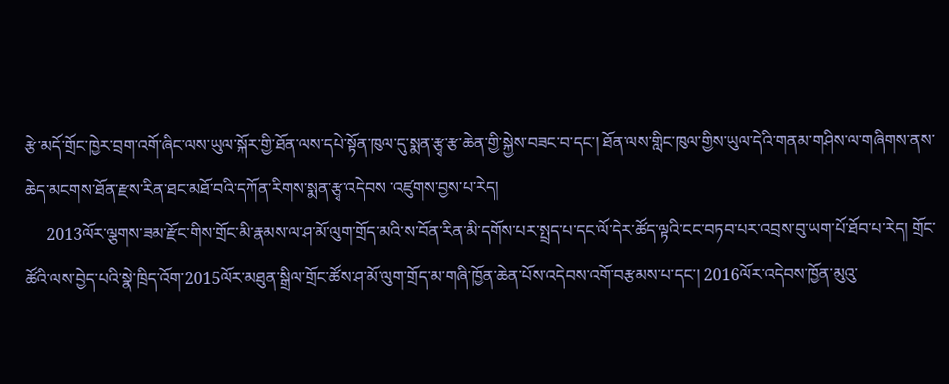རྩེ་མདོ་གྲོང་ཁྱེར་བྲག་འགོ་ཞིང་ལས་ཡུལ་སྐོར་གྱི་ཐོན་ལས་དཔེ་སྟོན་ཁུལ་དུ་སྨན་རྩྭ་རྩ་ཆེན་གྱི་སྐྱེས་བཟང་བ་དང་། ཐོན་ལས་གླིང་ཁུལ་གྱིས་ཡུལ་དེའི་གནམ་གཤིས་ལ་གཞིགས་ནས་ཆེད་མངགས་ཐོན་རྫས་རིན་ཐང་མཐོ་བའི་དཀོན་རིགས་སྨན་རྩྭ་འདེབས ་འཛུགས་བྱས་པ་རེད།
     2013ལོར་ལྕགས་ཟམ་རྫོང་གིས་གྲོང་མི་རྣམས་ལ་ཤ་མོ་ལུག་གྲོད་མའི་ས་བོན་རིན་མི་དགོས་པར་སྤྲད་པ་དང་ལོ་དེར་ཚོད་ལྟའི་ངང་བཏབ་པར་འབྲས་བུ་ཡག་པོ་ཐོབ་པ་རེད། གྲོང་ཚོའི་ལས་བྱེད་པའི་སྣེ་ཁྲིད་འོག་2015ལོར་མཐུན་སྒྲིལ་གྲོང་ཚོས་ཤ་མོ་ལུག་གྲོད་མ་གཞི་ཁྱོན་ཆེན་པོས་འདེབས་འགོ་བརྩམས་པ་དང་། 2016ལོར་འདེབས་ཁྱོན་མུའུ་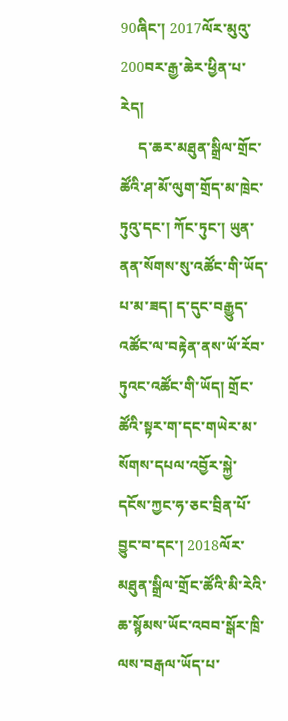90ཞིང་། 2017ལོར་མུའུ་200བར་རྒྱ་ཆེར་ཕྱིན་པ་རེད།
     ད་ཆར་མཐུན་སྒྲིལ་གྲོང་ཚོའི་ཤ་མོ་ལུག་གྲོད་མ་ཁྲེང་ཏུའུ་དང་། ཀོང་ཏུང་། ཡུན་ནན་སོགས་སུ་འཚོང་གི་ཡོད་པ་མ་ཟད། ད་དུང་བརྒྱུད་འཚོང་ལ་བརྟེན་ནས་ཡོ་རོབ་ཏུའང་འཚོང་གི་ཡོད། གྲོང་ཚོའི་སྟར་ག་དང་གཡེར་མ་སོགས་དཔལ་འབྱོར་སྐྱེ་དངོས་ཀྱང་ཧ་ཅང་བྲིན་པོ་བྱུང་བ་དང་། 2018ལོར་མཐུན་སྒྲིལ་གྲོང་ཚོའི་མི་རེའི་ཆ་སྙོམས་ཡོང་འབབ་སྒོར་ཁྲི་ལས་བརྒལ་ཡོད་པ་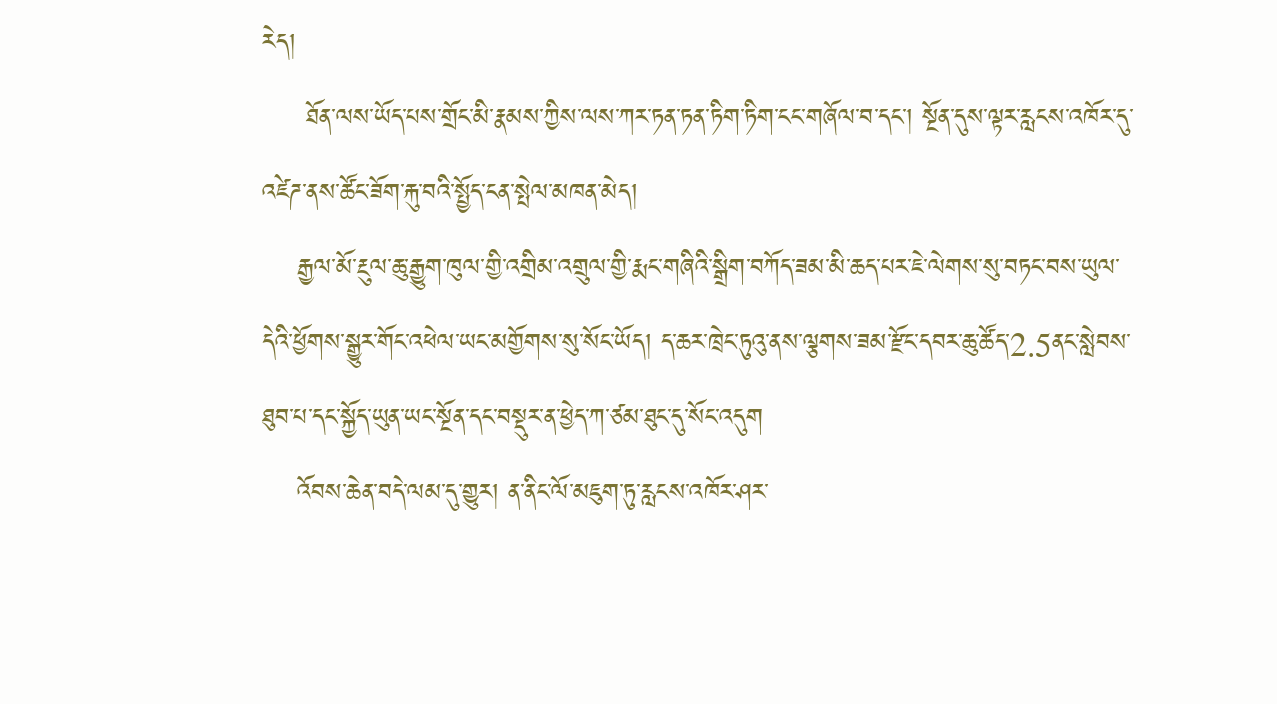རེད།
     ཐོན་ལས་ཡོད་པས་གྲོང་མི་རྣམས་ཀྱིས་ལས་ཀར་ཏན་ཏན་ཏིག་ཏིག་ངང་གཞོལ་བ་དང་། སྔོན་དུས་ལྟར་རླངས་འཁོར་དུ་འཛེཌ་ནས་ཚོང་ཟོག་རྐུ་བའི་སྤྱོད་ངན་སྤེལ་མཁན་མེད།
    རྒྱལ་མོ་རྔུལ་ཆུ་རྒྱུག་ཁུལ་གྱི་འགྲིམ་འགྲུལ་གྱི་རྨང་གཞིའི་སྒྲིག་བཀོད་ཟམ་མི་ཆད་པར་ཇེ་ལེགས་སུ་བཏང་བས་ཡུལ་དེའི་ཕྱོགས་སྒྱུར་གོང་འཕེལ་ཡང་མགྱོགས་སུ་སོང་ཡོད། ད་ཆར་ཁྲེང་ཏུའུ་ནས་ལྕགས་ཟམ་རྫོང་དབར་ཆུ་ཚོད་2.5ནང་སླེབས་ཐུབ་པ་དང་སྐྱོད་ཡུན་ཡང་སྔོན་དང་བསྡུར་ན་ཕྱེད་ཀ་ཙམ་ཐུང་དུ་སོང་འདུག
    འོབས་ཆེན་བདེ་ལམ་དུ་གྱུར། ན་ནིང་ལོ་མཇུག་ཏུ་རླངས་འཁོར་ཤར་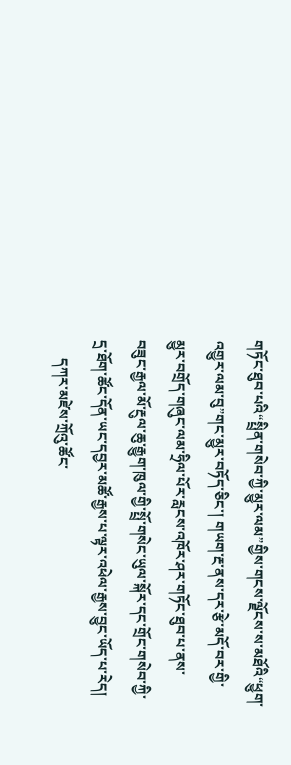གཏོང་ཐུབ་པའི“སྤྲིན་གསེབ་ཀྱི་མྱུར་ལམ”གྱིས་གངས་ལྗོངས་ས་མཐོའི“ཕྱུག་འགྱུར་ལམ་བུ”གང་མྱུར་བཏོད་ཅིང་། གཡག་རྔ་ནས་དར་རྩེ་མདོ་བར་གྱི་མྱུར་བགྲོད་གཞུང་ལམ་ཧྲིལ་པོར་རླངས་འཁོར་ཤར་གཏོང་ཐུབ་པ་ནས་བཟུང་རྒྱལ་མོ་རྔུལ་ཆུ་རྒྱུག་ཁུལ་གྱི་སྤྲོ་གསེང་ཡུལ་སྐོར་དང་གྲོང་གསེབ་ཀྱི་དྲ་ཐོག་ཚོང་དོན་ཡང་དབྱར་མཚོ་རྒྱས་པ་ལྟར་འཕེལ་རྒྱས་བྱུང་ཡོད་པ་རེད།
     དཀར་མཛེས་ཀྲོའུ་ཚོང་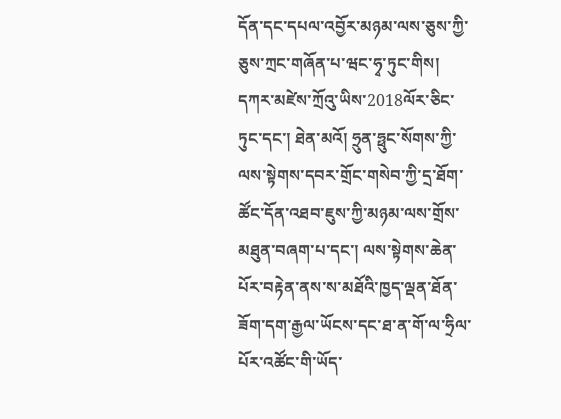དོན་དང་དཔལ་འབྱོར་མཉམ་ལས་ཅུས་ཀྱི་ཅུས་ཀྲང་གཞོན་པ་ཝང་ཧྭ་ཏུང་གིས། དཀར་མཛེས་ཀྲོའུ་ཡིས་2018ལོར་ཅིང་ཏུང་དང་། ཐེན་མའོ། ཧྲུན་ཧྥུང་སོགས་ཀྱི་ལས་སྟེགས་དབར་གྲོང་གསེབ་ཀྱི་དྲ་ཐོག་ཚོང་དོན་འཐབ་ཇུས་ཀྱི་མཉམ་ལས་གྲོས་མཐུན་བཞག་པ་དང་། ལས་སྟེགས་ཆེན་པོར་བརྟེན་ནས་ས་མཐོའི་ཁྱད་ལྡན་ཐོན་ཟོག་དག་རྒྱལ་ཡོངས་དང་ཐ་ན་གོ་ལ་ཧྲིལ་པོར་འཚོང་གི་ཡོད་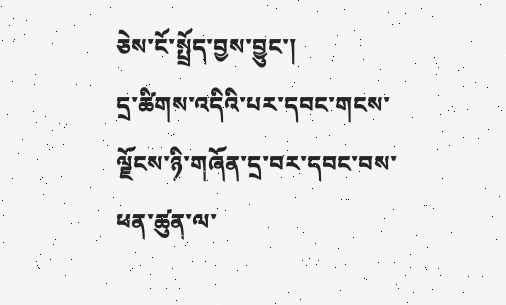ཅེས་ངོ་སྤྲོད་བྱས་བྱུང་།
དྲ་ཚིགས་འདིའི་པར་དབང་གངས་ལྗོངས་ཉི་གཞོན་དྲ་བར་དབང་བས་ཕན་ཚུན་ལ་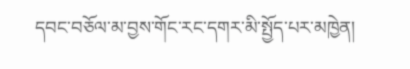དབང་བཅོལ་མ་བྱས་གོང་རང་དགར་མི་སྤྱོད་པར་མཁྱེན།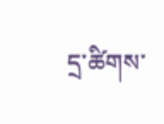དྲ་ཚིགས་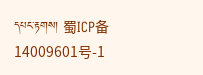དཔང་རྟགས། 蜀ICP备14009601号-1